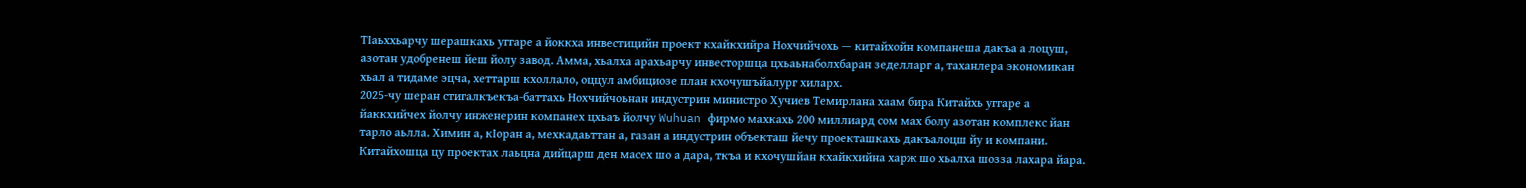ТӀаьххьарчу шерашкахь уггаре а йоккха инвестицийн проект кхайкхийра Нохчийчохь — китайхойн компанеша дакъа а лоцуш, азотан удобренеш йеш йолу завод. Амма, хьалха арахьарчу инвесторшца цхьаьнаболхбаран зеделларг а, таханлера экономикан хьал а тидаме эцча, хеттарш кхоллало, оццул амбициозе план кхочушъйалург хиларх.
2025-чу шеран стигалкъекъа-баттахь Нохчийчоьнан индустрин министро Хучиев Темирлана хаам бира Китайхь уггаре а йаккхийчех йолчу инженерин компанех цхьаъ йолчу Wuhuan фирмо махкахь 200 миллиард сом мах болу азотан комплекс йан тарло аьлла. Химин а, кӀоран а, мехкадаьттан а, газан а индустрин объекташ йечу проекташкахь дакъалоцш йу и компани. Китайхошца цу проектах лаьцна дийцарш ден масех шо а дара, ткъа и кхочушйан кхайкхийна харж шо хьалха шозза лахара йара.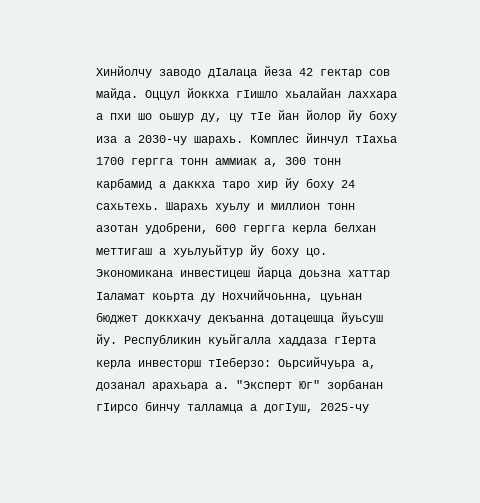Хинйолчу заводо дӀалаца йеза 42 гектар сов майда. Оццул йоккха гIишло хьалайан лаххара а пхи шо оьшур ду, цу тIе йан йолор йу боху иза а 2030-чу шарахь. Комплес йинчул тIахьа 1700 гергга тонн аммиак а, 300 тонн карбамид а даккха таро хир йу боху 24 сахьтехь. Шарахь хуьлу и миллион тонн азотан удобрени, 600 гергга керла белхан меттигаш а хуьлуьйтур йу боху цо.
Экономикана инвестицеш йарца доьзна хаттар Ӏаламат коьрта ду Нохчийчоьнна, цуьнан бюджет доккхачу декъанна дотацешца йуьсуш йу. Республикин куьйгалла хаддаза гӀерта керла инвесторш тӀеберзо: Оьрсийчуьра а, дозанал арахьара а. "Эксперт Юг" зорбанан гӀирсо бинчу талламца а догIуш, 2025-чу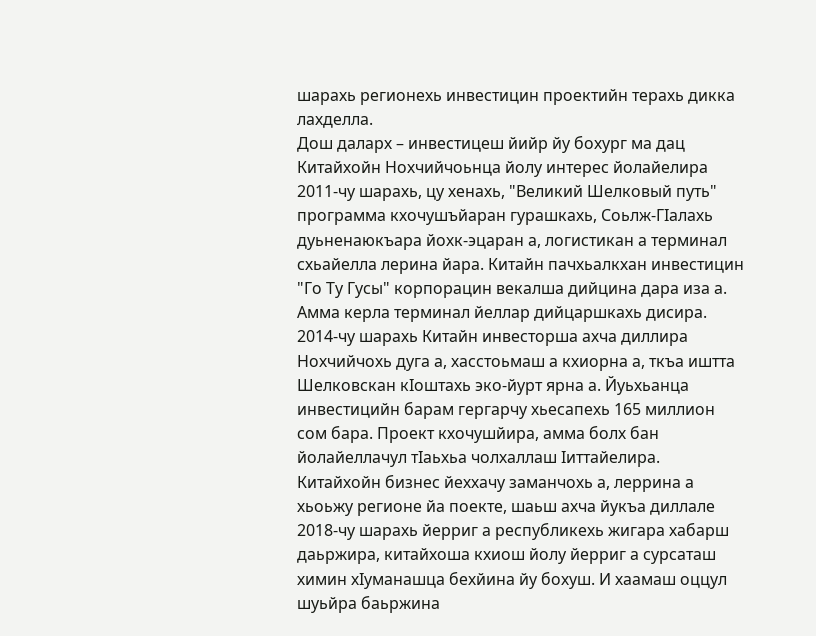шарахь регионехь инвестицин проектийн терахь дикка лахделла.
Дош даларх – инвестицеш йийр йу бохург ма дац
Китайхойн Нохчийчоьнца йолу интерес йолайелира 2011-чу шарахь, цу хенахь, "Великий Шелковый путь" программа кхочушъйаран гурашкахь, Соьлж-ГӀалахь дуьненаюкъара йохк-эцаран а, логистикан а терминал схьайелла лерина йара. Китайн пачхьалкхан инвестицин "Го Ту Гусы" корпорацин векалша дийцина дара иза а. Амма керла терминал йеллар дийцаршкахь дисира.
2014-чу шарахь Китайн инвесторша ахча диллира Нохчийчохь дуга а, хасстоьмаш а кхиорна а, ткъа иштта Шелковскан кӀоштахь эко-йурт ярна а. Йуьхьанца инвестицийн барам гергарчу хьесапехь 165 миллион сом бара. Проект кхочушйира, амма болх бан йолайеллачул тIаьхьа чолхаллаш Iиттайелира.
Китайхойн бизнес йеххачу заманчохь а, леррина а хьоьжу регионе йа поекте, шаьш ахча йукъа диллале
2018-чу шарахь йерриг а республикехь жигара хабарш даьржира, китайхоша кхиош йолу йерриг а сурсаташ химин хӀуманашца бехйина йу бохуш. И хаамаш оццул шуьйра баьржина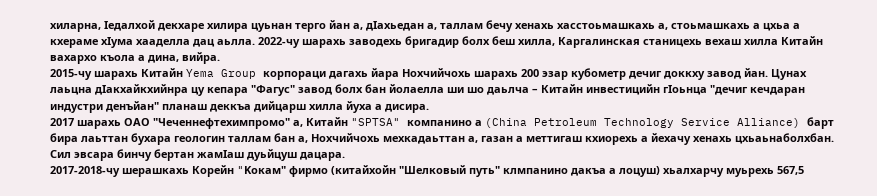хиларна, Ӏедалхой декхаре хилира цуьнан терго йан а, дӀахьедан а, таллам бечу хенахь хасстоьмашкахь а, стоьмашкахь а цхьа а кхераме хӀума хааделла дац аьлла. 2022-чу шарахь заводехь бригадир болх беш хилла, Каргалинская станицехь вехаш хилла Китайн вахархо къола а дина, вийра.
2015-чу шарахь Китайн Yema Group корпораци дагахь йара Нохчийчохь шарахь 200 эзар кубометр дечиг доккху завод йан. Цунах лаьцна дӀакхайкхийнра цу кепара "Фагус" завод болх бан йолаелла ши шо даьлча – Китайн инвестицийн гӀоьнца "дечиг кечдаран индустри денъйан" планаш деккъа дийцарш хилла йуха а дисира.
2017 шарахь ОАО "Чеченнефтехимпромо" а, Китайн "SPTSA" компанино а (China Petroleum Technology Service Alliance) барт бира лаьттан бухара геологин таллам бан а, Нохчийчохь мехкадаьттан а, газан а меттигаш кхиорехь а йехачу хенахь цхьаьнаболхбан. Сил эвсара бинчу бертан жамIаш дуьйцуш дацара.
2017-2018-чу шерашкахь Корейн "Koкам" фирмо (китайхойн "Шелковый путь" клмпанино дакъа а лоцуш) хьалхарчу муьрехь 567,5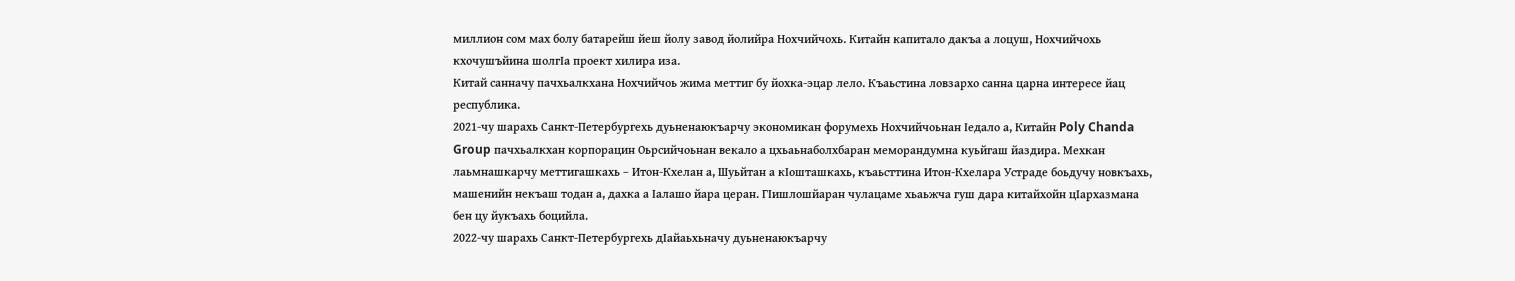миллион сом мах болу батарейш йеш йолу завод йолийра Нохчийчохь. Китайн капитало дакъа а лоцуш, Нохчийчохь кхочушъйина шолгӀа проект хилира иза.
Китай санначу пачхьалкхана Нохчийчоь жима меттиг бу йохка-эцар лело. Къаьстина ловзархо санна царна интересе йац республика.
2021-чу шарахь Санкт-Петербургехь дуьненаюкъарчу экономикан форумехь Нохчийчоьнан Ӏедало а, Китайн Poly Chanda Group пачхьалкхан корпорацин Оьрсийчоьнан векало а цхьаьнаболхбаран меморандумна куьйгаш йаздира. Мехкан лаьмнашкарчу меттигашкахь – Итон-Кхелан а, Шуьйтан а кIошташкахь, къаьсттина Итон-Кхелара Устраде боьдучу новкъахь, машенийн некъаш тодан а, дахка а Iалашо йара церан. ГIишлошйаран чулацаме хьаьжча гуш дара китайхойн цIархазмана бен цу йукъахь боцийла.
2022-чу шарахь Санкт-Петербургехь дIайаьхьначу дуьненаюкъарчу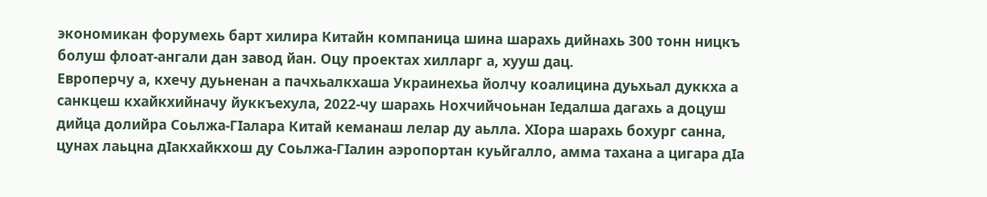экономикан форумехь барт хилира Китайн компаница шина шарахь дийнахь 300 тонн ницкъ болуш флоат-ангали дан завод йан. Оцу проектах хилларг а, хууш дац.
Европерчу а, кхечу дуьненан а пачхьалкхаша Украинехьа йолчу коалицина дуьхьал дуккха а санкцеш кхайкхийначу йуккъехула, 2022-чу шарахь Нохчийчоьнан Ӏедалша дагахь а доцуш дийца долийра Соьлжа-ГIалара Китай кеманаш лелар ду аьлла. ХIора шарахь бохург санна, цунах лаьцна дӀакхайкхош ду Соьлжа-ГIалин аэропортан куьйгалло, амма тахана а цигара дIа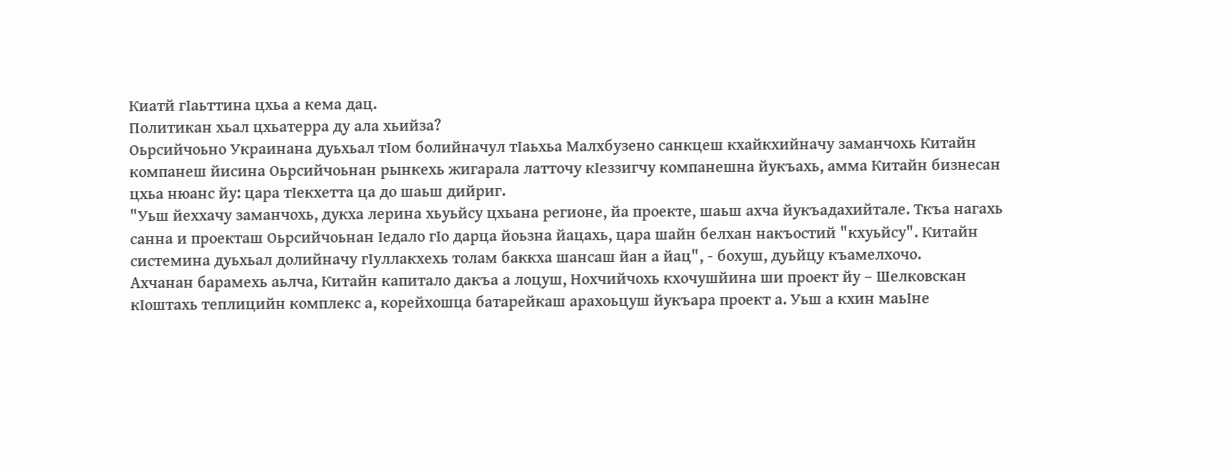Киатй гIаьттина цхьа а кема дац.
Политикан хьал цхьатерра ду ала хьийза?
Оьрсийчоьно Украинана дуьхьал тӀом болийначул тӀаьхьа Малхбузено санкцеш кхайкхийначу заманчохь Китайн компанеш йисина Оьрсийчоьнан рынкехь жигарала латточу кӀеззигчу компанешна йукъахь, амма Китайн бизнесан цхьа нюанс йу: цара тIекхетта ца до шаьш дийриг.
"Уьш йеххачу заманчохь, дукха лерина хьуьйсу цхьана регионе, йа проекте, шаьш ахча йукъадахийтале. Ткъа нагахь санна и проекташ Оьрсийчоьнан Ӏедало гӀо дарца йоьзна йацахь, цара шайн белхан накъостий "кхуьйсу". Китайн системина дуьхьал долийначу гӀуллакхехь толам баккха шансаш йан а йац", - бохуш, дуьйцу къамелхочо.
Ахчанан барамехь аьлча, Китайн капитало дакъа а лоцуш, Нохчийчохь кхочушйина ши проект йу – Шелковскан кӀоштахь теплицийн комплекс а, корейхошца батарейкаш арахоьцуш йукъара проект а. Уьш а кхин маьӀне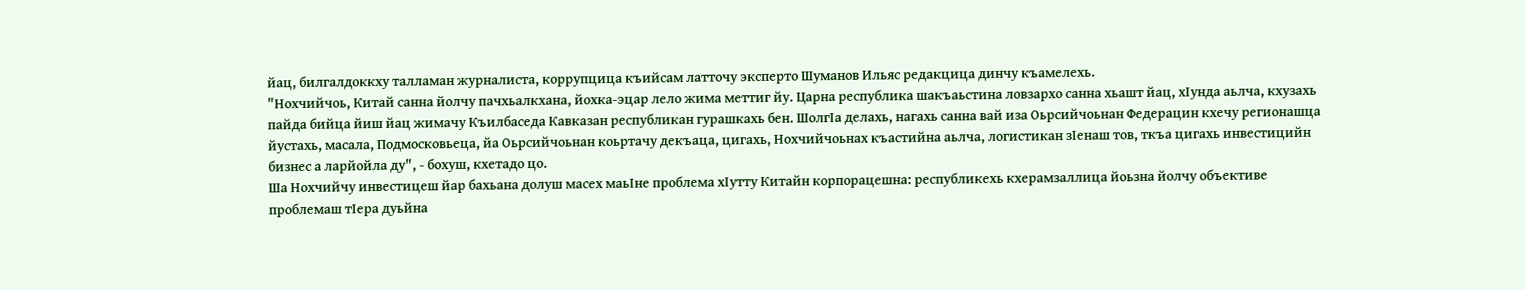йац, билгалдоккху талламан журналиста, коррупцица къийсам латточу эксперто Шуманов Ильяс редакцица динчу къамелехь.
"Нохчийчоь, Китай санна йолчу пачхьалкхана, йохка-эцар лело жима меттиг йу. Царна республика шакъаьстина ловзархо санна хьашт йац, хӀунда аьлча, кхузахь пайда бийца йиш йац жимачу Къилбаседа Кавказан республикан гурашкахь бен. ШолгӀа делахь, нагахь санна вай иза Оьрсийчоьнан Федерацин кхечу регионашца йустахь, масала, Подмосковьеца, йа Оьрсийчоьнан коьртачу декъаца, цигахь, Нохчийчоьнах къастийна аьлча, логистикан зIенаш тов, ткъа цигахь инвестицийн бизнес а ларйойла ду", - бохуш, кхетадо цо.
Ша Нохчийчу инвестицеш йар бахьана долуш масех маьӀне проблема хIутту Китайн корпорацешна: республикехь кхерамзаллица йоьзна йолчу объективе проблемаш тIера дуьйна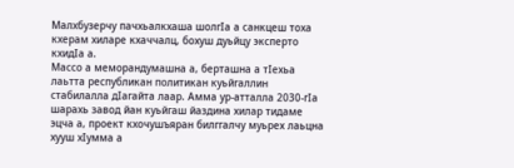Малхбузерчу пачхьалкхаша шолгӀа а санкцеш тоха кхерам хиларе кхаччалц, бохуш дуьйцу эксперто кхидӀа а.
Массо а меморандумашна а, берташна а тӀехьа лаьтта республикан политикан куьйгаллин стабилалла дIагайта лаар. Амма ур-атталла 2030-гӀа шарахь завод йан куьйгаш йаздина хилар тидаме эцча а, проект кхочушъяран билггалчу муьрех лаьцна хууш хӀумма а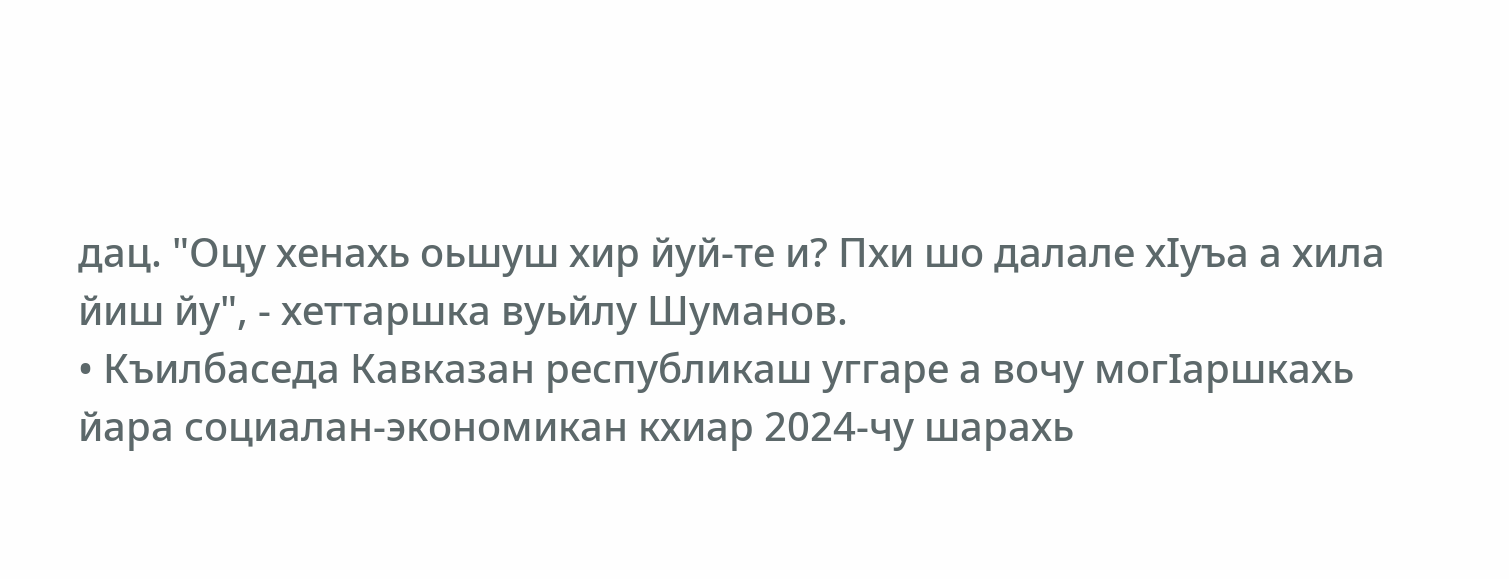дац. "Оцу хенахь оьшуш хир йуй-те и? Пхи шо далале хӀуъа а хила йиш йу", - хеттаршка вуьйлу Шуманов.
• Къилбаседа Кавказан республикаш уггаре а вочу могӀаршкахь йара социалан-экономикан кхиар 2024-чу шарахь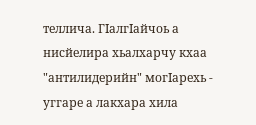теллича. ГӀалгӀайчоь а нисйелира хьалхарчу кхаа "антилидерийн" могӀарехь - уггаре а лакхара хила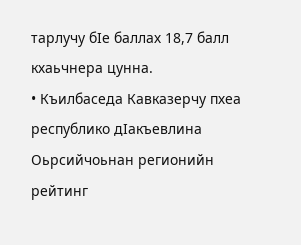тарлучу бӀе баллах 18,7 балл кхаьчнера цунна.
• Къилбаседа Кавказерчу пхеа республико дӀакъевлина Оьрсийчоьнан регионийн рейтинг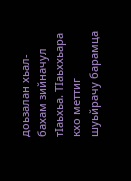доьзалан хьал-бахам зийначул тIаьхьа. ТӀаьххьара кхо меттиг шуьйрачу барамца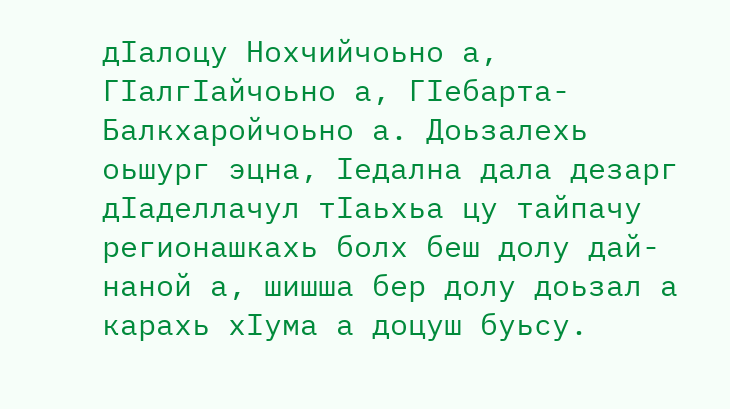дӀалоцу Нохчийчоьно а, ГӀалгӀайчоьно а, ГӀебарта-Балкхаройчоьно а. Доьзалехь оьшург эцна, Iедална дала дезарг дIаделлачул тIаьхьа цу тайпачу регионашкахь болх беш долу дай-наной а, шишша бер долу доьзал а карахь хIума а доцуш буьсу.